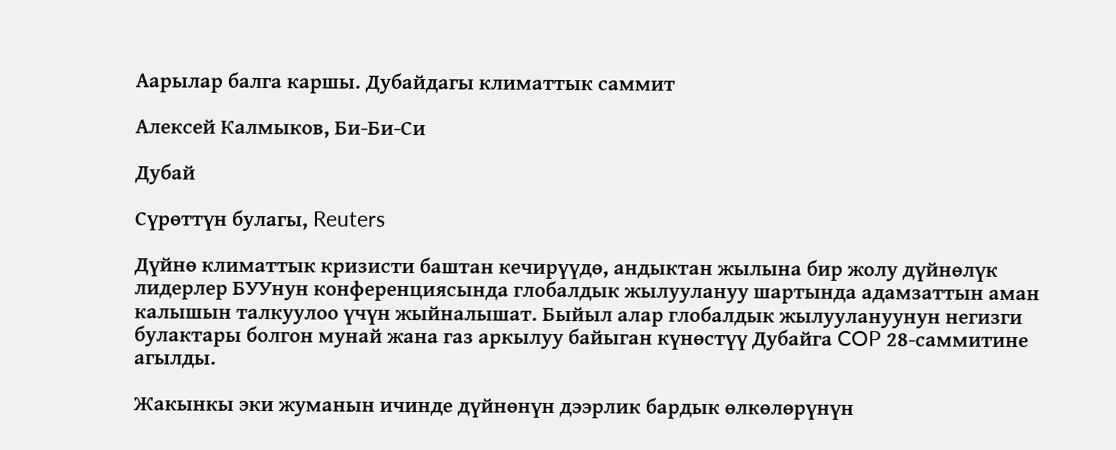Аарылар балга каршы. Дубайдагы климаттык саммит

Алексей Калмыков, Би-Би-Си

Дубай

Сүрөттүн булагы, Reuters

Дүйнө климаттык кризисти баштан кечирүүдө, андыктан жылына бир жолу дүйнөлүк лидерлер БУУнун конференциясында глобалдык жылуулануу шартында адамзаттын аман калышын талкуулоо үчүн жыйналышат. Быйыл алар глобалдык жылуулануунун негизги булактары болгон мунай жана газ аркылуу байыган күнөстүү Дубайга COP 28-саммитине агылды.

Жакынкы эки жуманын ичинде дүйнөнүн дээрлик бардык өлкөлөрүнүн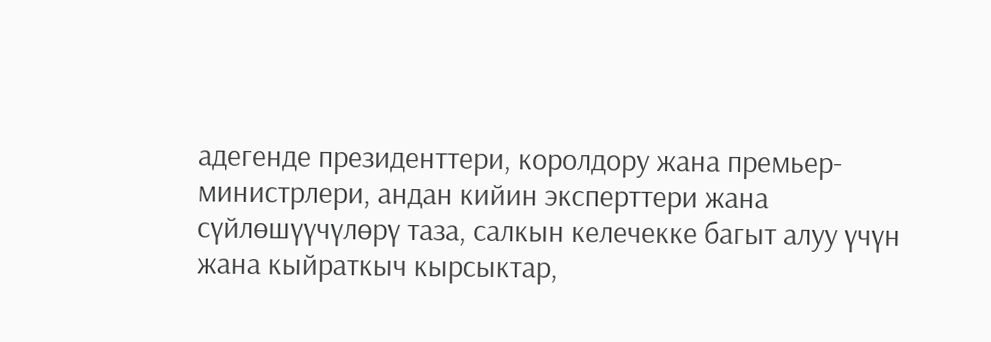адегенде президенттери, королдору жана премьер-министрлери, андан кийин эксперттери жана сүйлөшүүчүлөрү таза, салкын келечекке багыт алуу үчүн жана кыйраткыч кырсыктар,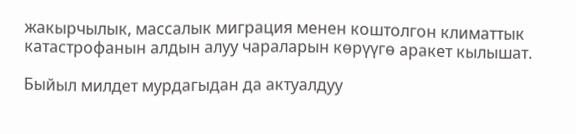жакырчылык, массалык миграция менен коштолгон климаттык катастрофанын алдын алуу чараларын көрүүгө аракет кылышат.

Быйыл милдет мурдагыдан да актуалдуу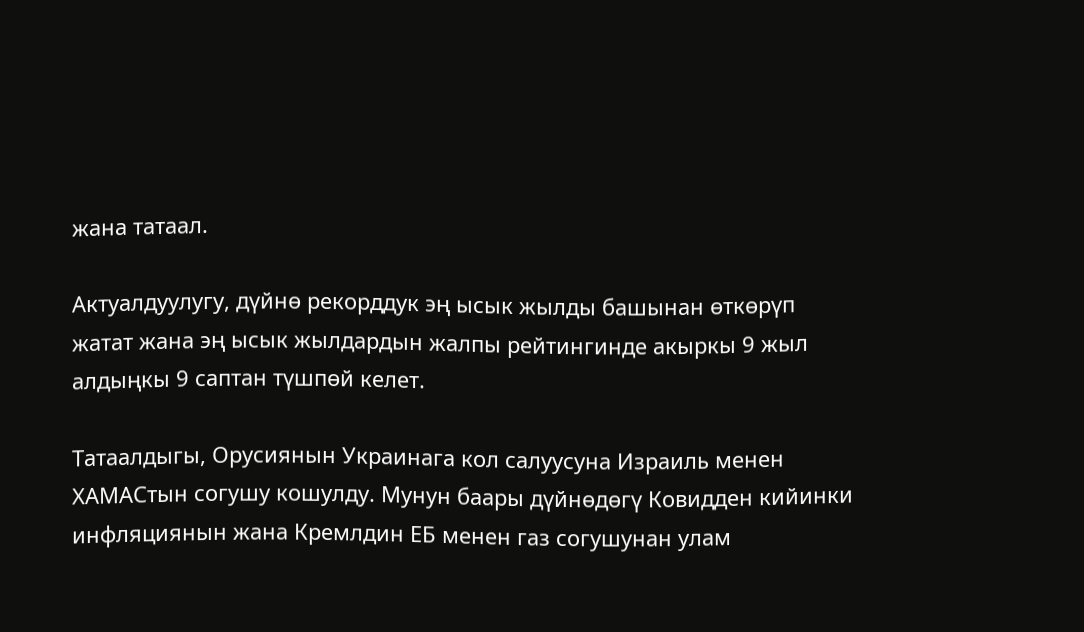жана татаал.

Актуалдуулугу, дүйнө рекорддук эң ысык жылды башынан өткөрүп жатат жана эң ысык жылдардын жалпы рейтингинде акыркы 9 жыл алдыңкы 9 саптан түшпөй келет.

Татаалдыгы, Орусиянын Украинага кол салуусуна Израиль менен ХАМАСтын согушу кошулду. Мунун баары дүйнөдөгү Ковидден кийинки инфляциянын жана Кремлдин ЕБ менен газ согушунан улам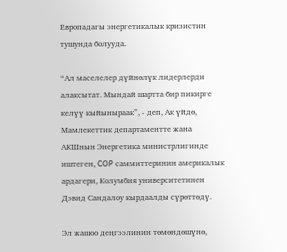Европадагы энергетикалык кризистин тушунда болууда.

“Ал маселелер дүйнөлүк лидерлерди алаксытат. Мындай шартта бир пикирге келүү кыйыныраак”, - деп, Ак үйдө, Мамлекеттик департаментте жана АКШнын Энергетика министрлигинде иштеген, COP саммиттеринин америкалык ардагери, Колумбия университетинен Дэвид Сандалоу кырдаалды сүрөттөдү.

Эл жашоо деңгээлинин төмөндөшүнө,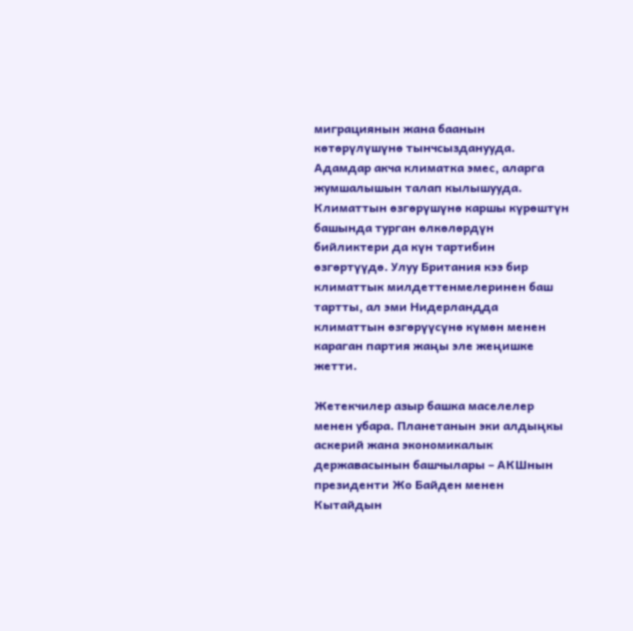миграциянын жана баанын көтөрүлүшүнө тынчсызданууда. Адамдар акча климатка эмес, аларга жумшалышын талап кылышууда. Климаттын өзгөрүшүнө каршы күрөштүн башында турган өлкөлөрдүн бийликтери да күн тартибин өзгөртүүдө. Улуу Британия кээ бир климаттык милдеттенмелеринен баш тартты, ал эми Нидерландда климаттын өзгөрүүсүнө күмөн менен караган партия жаңы эле жеңишке жетти.

Жетекчилер азыр башка маселелер менен убара. Планетанын эки алдыңкы аскерий жана экономикалык державасынын башчылары – АКШнын президенти Жо Байден менен Кытайдын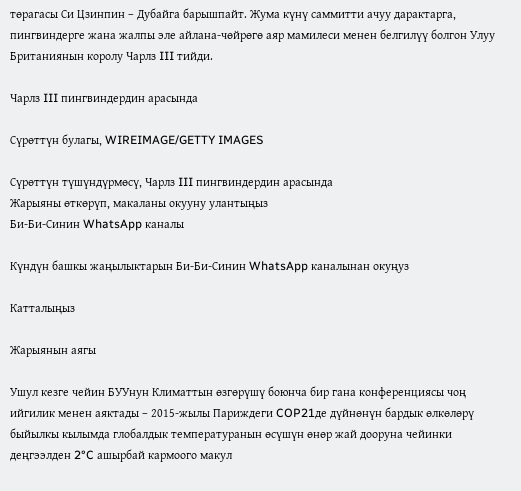төрагасы Си Цзинпин – Дубайга барышпайт. Жума күнү саммитти ачуу дарактарга, пингвиндерге жана жалпы эле айлана-чөйрөгө аяр мамилеси менен белгилүү болгон Улуу Британиянын королу Чарлз III тийди.

Чарлз III пингвиндердин арасында

Сүрөттүн булагы, WIREIMAGE/GETTY IMAGES

Сүрөттүн түшүндүрмөсү, Чарлз III пингвиндердин арасында
Жарыяны өткөрүп, макаланы окууну улантыңыз
Би-Би-Синин WhatsApp каналы

Күндүн башкы жаңылыктарын Би-Би-Синин WhatsApp каналынан окуңуз

Катталыңыз

Жарыянын аягы

Ушул кезге чейин БУУнун Климаттын өзгөрүшү боюнча бир гана конференциясы чоң ийгилик менен аяктады – 2015-жылы Париждеги COP21де дүйнөнүн бардык өлкөлөрү быйылкы кылымда глобалдык температуранын өсүшүн өнөр жай дооруна чейинки деңгээлден 2°C ашырбай кармоого макул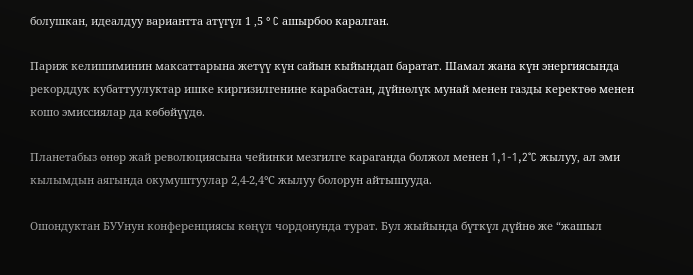болушкан, идеалдуу вариантта атүгүл 1 ,5 ° C ашырбоо каралган.

Париж келишиминин максаттарына жетүү күн сайын кыйындап баратат. Шамал жана күн энергиясында рекорддук кубаттуулуктар ишке киргизилгенине карабастан, дүйнөлүк мунай менен газды керектөө менен кошо эмиссиялар да көбөйүүдө.

Планетабыз өнөр жай революциясына чейинки мезгилге караганда болжол менен 1,1-1,2°C жылуу, ал эми кылымдын аягында окумуштуулар 2,4-2,4°С жылуу болорун айтышууда.

Ошондуктан БУУнун конференциясы көңүл чордонунда турат. Бул жыйында бүткүл дүйнө же “жашыл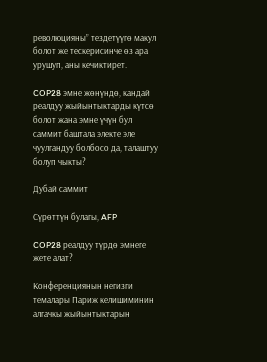революцияны” тездетүүгө макул болот же тескерисинче өз ара урушуп, аны кечиктирет.

COP28 эмне жөнүндө, кандай реалдуу жыйынтыктарды күтсө болот жана эмне үчүн бул саммит баштала электе эле чуулгандуу болбосо да, талаштуу болуп чыкты?

Дубай саммит

Сүрөттүн булагы, AFP

COP28 реалдуу түрдө эмнеге жете алат?

Конференциянын негизги темалары Париж келишиминин алгачкы жыйынтыктарын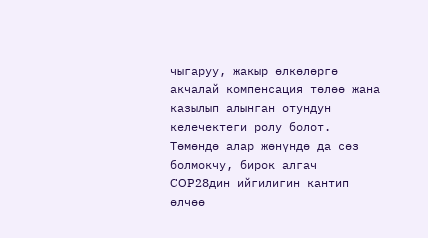чыгаруу, жакыр өлкөлөргө акчалай компенсация төлөө жана казылып алынган отундун келечектеги ролу болот. Төмөндө алар жөнүндө да сөз болмокчу, бирок алгач COP28дин ийгилигин кантип өлчөө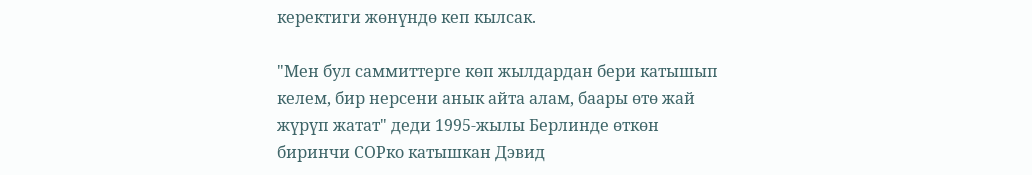керектиги жөнүндө кеп кылсак.

"Мен бул саммиттерге көп жылдардан бери катышып келем, бир нерсени анык айта алам, баары өтө жай жүрүп жатат" деди 1995-жылы Берлинде өткөн биринчи СOPко катышкан Дэвид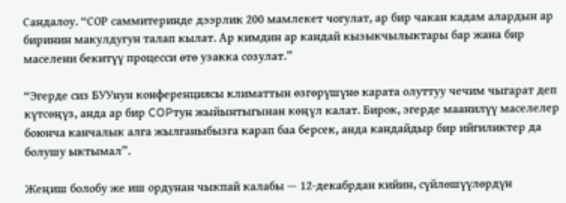Сандалоу. “СОР саммитеринде дээрлик 200 мамлекет чогулат, ар бир чакан кадам алардын ар биринин макулдугун талап кылат. Ар кимдин ар кандай кызыкчылыктары бар жана бир маселени бекитүү процесси өтө узакка созулат.”

“Эгерде сиз БУУнун конференциясы климаттын өзгөрүшүнө карата олуттуу чечим чыгарат деп күтсөңүз, анда ар бир COPтун жыйынтыгынан көңүл калат. Бирок, эгерде маанилүү маселелер боюнча канчалык алга жылганыбызга карап баа берсек, анда кандайдыр бир ийгиликтер да болушу ыктымал”.

Жеңиш болобу же иш ордунан чыкпай калабы — 12-декабрдан кийин, сүйлөшүүлөрдүн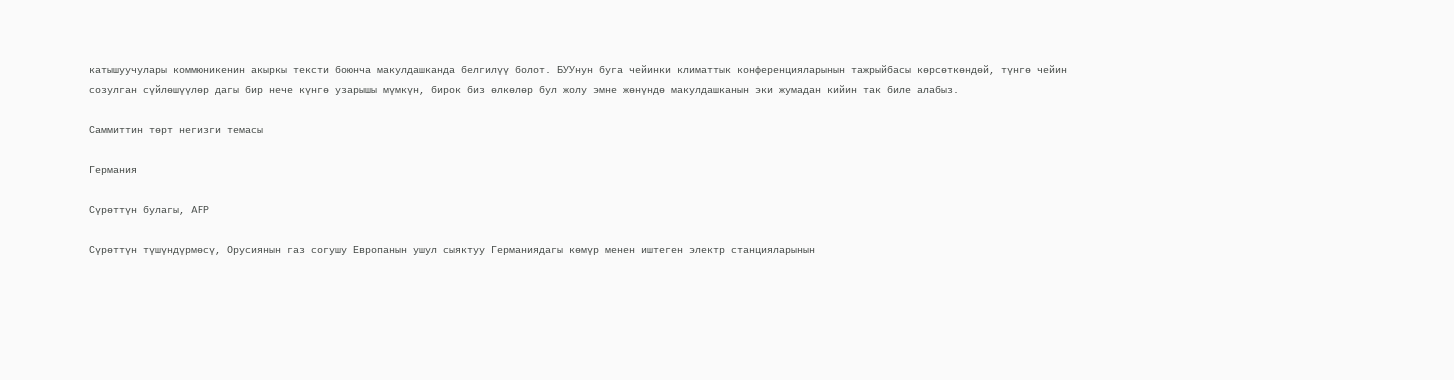катышуучулары коммюникенин акыркы тексти боюнча макулдашканда белгилүү болот. БУУнун буга чейинки климаттык конференцияларынын тажрыйбасы көрсөткөндөй, түнгө чейин созулган сүйлөшүүлөр дагы бир нече күнгө узарышы мүмкүн, бирок биз өлкөлөр бул жолу эмне жөнүндө макулдашканын эки жумадан кийин так биле алабыз.

Саммиттин төрт негизги темасы

Германия

Сүрөттүн булагы, AFP

Сүрөттүн түшүндүрмөсү, Орусиянын газ согушу Европанын ушул сыяктуу Германиядагы көмүр менен иштеген электр станцияларынын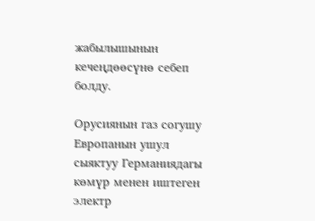жабылышынын кечеңдөөсүнө себеп болду.

Орусиянын газ согушу Европанын ушул сыяктуу Германиядагы көмүр менен иштеген электр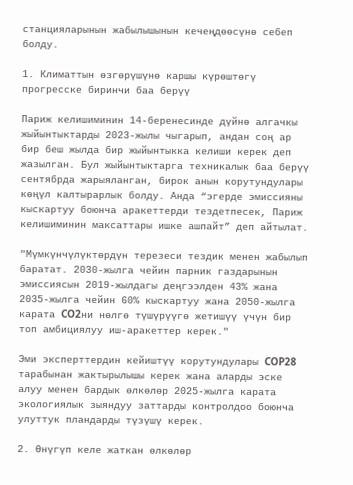станцияларынын жабылышынын кечеңдөөсүнө себеп болду.

1. Климаттын өзгөрүшүнө каршы күрөштөгү прогресске биринчи баа берүү

Париж келишиминин 14-беренесинде дүйнө алгачкы жыйынтыктарды 2023-жылы чыгарып, андан соң ар бир беш жылда бир жыйынтыкка келиши керек деп жазылган. Бул жыйынтыктарга техникалык баа берүү сентябрда жарыяланган, бирок анын корутундулары көңүл калтырарлык болду. Анда “эгерде эмиссияны кыскартуу боюнча аракеттерди тездетпесек, Париж келишиминин максаттары ишке ашпайт” деп айтылат.

"Мүмкүнчүлүктөрдүн терезеси тездик менен жабылып баратат. 2030-жылга чейин парник газдарынын эмиссиясын 2019-жылдагы деңгээлден 43% жана 2035-жылга чейин 60% кыскартуу жана 2050-жылга карата CO2ни нөлгө түшүрүүгө жетишүү үчүн бир топ амбициялуу иш-аракеттер керек."

Эми эксперттердин кейиштүү корутундулары COP28 тарабынан жактырылышы керек жана аларды эске алуу менен бардык өлкөлөр 2025-жылга карата экологиялык зыяндуу заттарды контролдоо боюнча улуттук пландарды түзүшү керек.

2. Өнүгүп келе жаткан өлкөлөр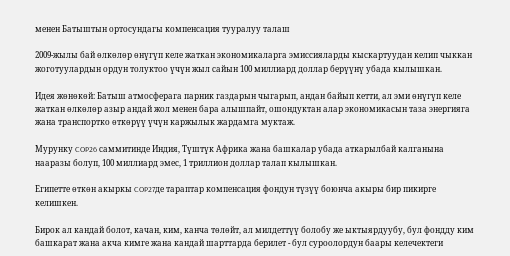менен Батыштын ортосундагы компенсация тууралуу талаш

2009-жылы бай өлкөлөр өнүгүп келе жаткан экономикаларга эмиссияларды кыскартуудан келип чыккан жоготуулардын ордун толуктоо үчүн жыл сайын 100 миллиард доллар берүүнү убада кылышкан.

Идея жөнөкөй: Батыш атмосферага парник газдарын чыгарып, андан байып кетти, ал эми өнүгүп келе жаткан өлкөлөр азыр андай жол менен бара алышпайт, ошондуктан алар экономикасын таза энергияга жана транспортко өткөрүү үчүн каржылык жардамга муктаж.

Мурунку COP26 саммитинде Индия, Түштүк Африка жана башкалар убада аткарылбай калганына нааразы болуп, 100 миллиард эмес, 1 триллион доллар талап кылышкан.

Египетте өткөн акыркы COP27де тараптар компенсация фондун түзүү боюнча акыры бир пикирге келишкен.

Бирок ал кандай болот, качан, ким, канча төлөйт, ал милдеттүү болобу же ыктыярдуубу, бул фондду ким башкарат жана акча кимге жана кандай шарттарда берилет - бул суроолордун баары келечектеги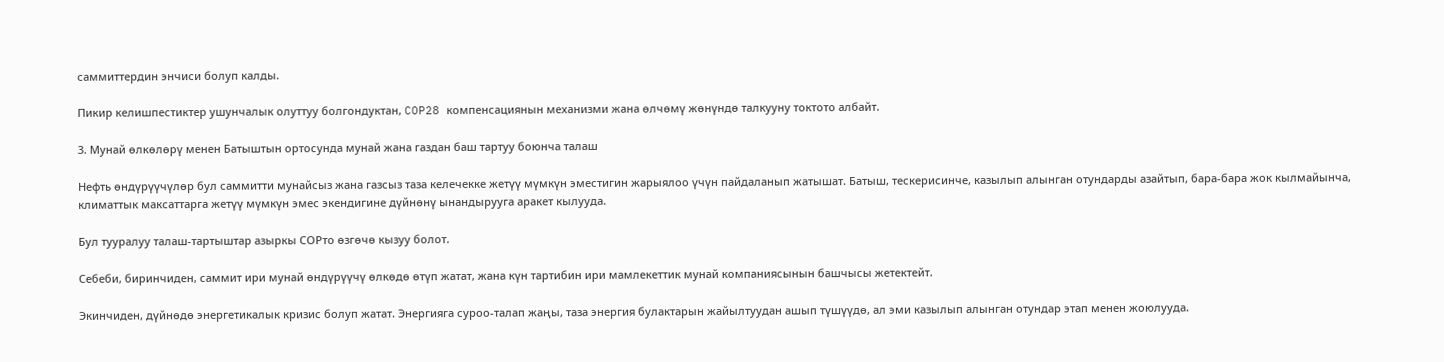саммиттердин энчиси болуп калды.

Пикир келишпестиктер ушунчалык олуттуу болгондуктан, COP28 компенсациянын механизми жана өлчөмү жөнүндө талкууну токтото албайт.

3. Мунай өлкөлөрү менен Батыштын ортосунда мунай жана газдан баш тартуу боюнча талаш

Нефть өндүрүүчүлөр бул саммитти мунайсыз жана газсыз таза келечекке жетүү мүмкүн эместигин жарыялоо үчүн пайдаланып жатышат. Батыш, тескерисинче, казылып алынган отундарды азайтып, бара-бара жок кылмайынча, климаттык максаттарга жетүү мүмкүн эмес экендигине дүйнөнү ынандырууга аракет кылууда.

Бул тууралуу талаш-тартыштар азыркы СOPто өзгөчө кызуу болот.

Себеби, биринчиден, саммит ири мунай өндүрүүчү өлкөдө өтүп жатат, жана күн тартибин ири мамлекеттик мунай компаниясынын башчысы жетектейт.

Экинчиден, дүйнөдө энергетикалык кризис болуп жатат. Энергияга суроо-талап жаңы, таза энергия булактарын жайылтуудан ашып түшүүдө, ал эми казылып алынган отундар этап менен жоюлууда.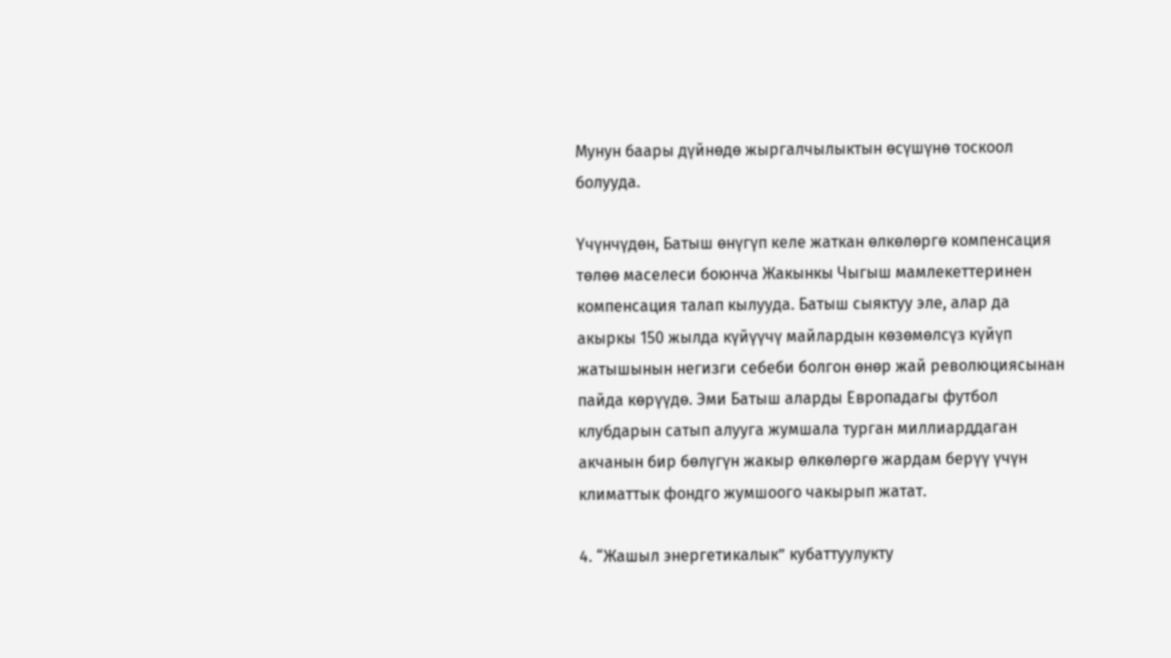Мунун баары дүйнөдө жыргалчылыктын өсүшүнө тоскоол болууда.

Үчүнчүдөн, Батыш өнүгүп келе жаткан өлкөлөргө компенсация төлөө маселеси боюнча Жакынкы Чыгыш мамлекеттеринен компенсация талап кылууда. Батыш сыяктуу эле, алар да акыркы 150 жылда күйүүчү майлардын көзөмөлсүз күйүп жатышынын негизги себеби болгон өнөр жай революциясынан пайда көрүүдө. Эми Батыш аларды Европадагы футбол клубдарын сатып алууга жумшала турган миллиарддаган акчанын бир бөлүгүн жакыр өлкөлөргө жардам берүү үчүн климаттык фондго жумшоого чакырып жатат.

4. “Жашыл энергетикалык” кубаттуулукту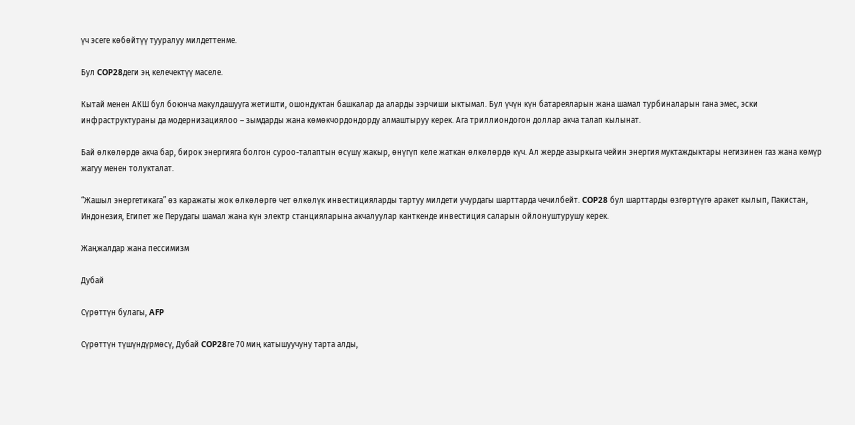үч эсеге көбөйтүү тууралуу милдеттенме.

Бул COP28деги эң келечектүү маселе.

Кытай менен АКШ бул боюнча макулдашууга жетишти, ошондуктан башкалар да аларды ээрчиши ыктымал. Бул үчүн күн батареяларын жана шамал турбиналарын гана эмес, эски инфраструктураны да модернизациялоо – зымдарды жана көмөкчордондорду алмаштыруу керек. Ага триллиондогон доллар акча талап кылынат.

Бай өлкөлөрдө акча бар, бирок энергияга болгон суроо-талаптын өсүшү жакыр, өнүгүп келе жаткан өлкөлөрдө күч. Ал жерде азыркыга чейин энергия муктаждыктары негизинен газ жана көмүр жагуу менен толукталат.

“Жашыл энергетикага” өз каражаты жок өлкөлөргө чет өлкөлүк инвестицияларды тартуу милдети учурдагы шарттарда чечилбейт. COP28 бул шарттарды өзгөртүүгө аракет кылып, Пакистан, Индонезия, Египет же Перудагы шамал жана күн электр станцияларына акчалуулар канткенде инвестиция саларын ойлонуштурушу керек.

Жаңжалдар жана пессимизм

Дубай

Сүрөттүн булагы, AFP

Сүрөттүн түшүндүрмөсү, Дубай COP28ге 70 миң катышуучуну тарта алды,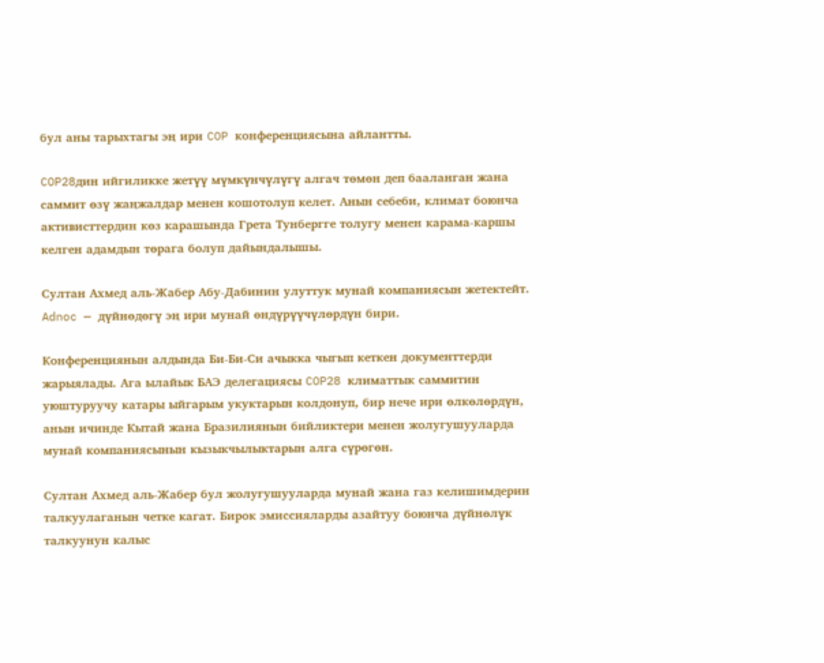бул аны тарыхтагы эң ири COP конференциясына айлантты.

COP28дин ийгиликке жетүү мүмкүнчүлүгү алгач төмөн деп бааланган жана саммит өзү жаңжалдар менен кошотолуп келет. Анын себеби, климат боюнча активисттердин көз карашында Грета Тунбергге толугу менен карама-каршы келген адамдын төрага болуп дайындалышы.

Султан Ахмед аль-Жабер Абу-Дабинин улуттук мунай компаниясын жетектейт. Adnoc — дүйнөдөгү эң ири мунай өндүрүүчүлөрдүн бири.

Конференциянын алдында Би-Би-Си ачыкка чыгып кеткен документтерди жарыялады. Ага ылайык БАЭ делегациясы COP28 климаттык саммитин уюштуруучу катары ыйгарым укуктарын колдонуп, бир нече ири өлкөлөрдүн, анын ичинде Кытай жана Бразилиянын бийликтери менен жолугушууларда мунай компаниясынын кызыкчылыктарын алга сүрөгөн.

Султан Ахмед аль-Жабер бул жолугушууларда мунай жана газ келишимдерин талкуулаганын четке кагат. Бирок эмиссияларды азайтуу боюнча дүйнөлүк талкуунун калыс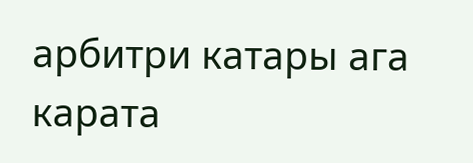арбитри катары ага карата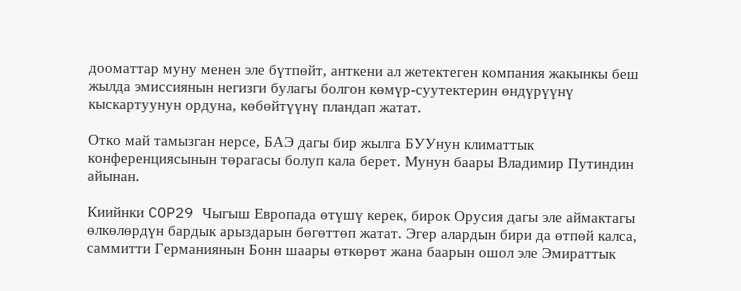дооматтар муну менен эле бүтпөйт, анткени ал жетектеген компания жакынкы беш жылда эмиссиянын негизги булагы болгон көмүр-суутектерин өндүрүүнү кыскартуунун ордуна, көбөйтүүнү пландап жатат.

Отко май тамызган нерсе, БАЭ дагы бир жылга БУУнун климаттык конференциясынын төрагасы болуп кала берет. Мунун баары Владимир Путиндин айынан.

Киийнки COP29 Чыгыш Европада өтүшү керек, бирок Орусия дагы эле аймактагы өлкөлөрдүн бардык арыздарын бөгөттөп жатат. Эгер алардын бири да өтпөй калса, саммитти Германиянын Бонн шаары өткөрөт жана баарын ошол эле Эмираттык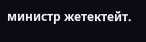министр жетектейт.